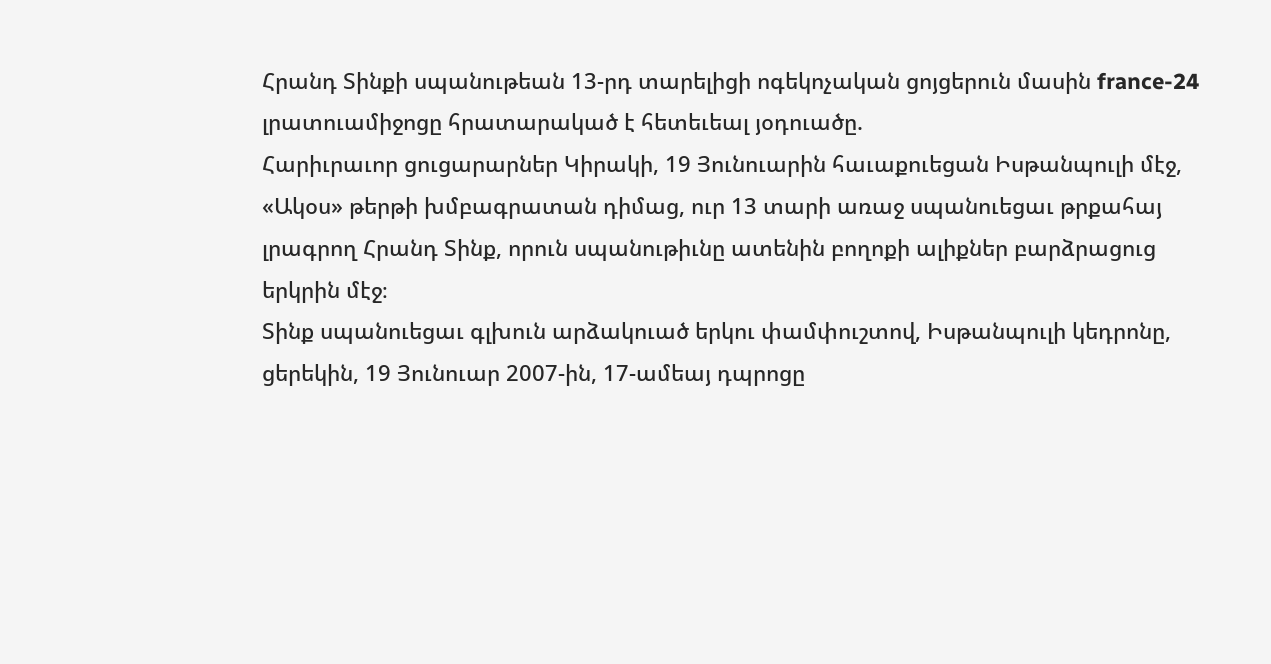Հրանդ Տինքի սպանութեան 13-րդ տարելիցի ոգեկոչական ցոյցերուն մասին france-24 լրատուամիջոցը հրատարակած է հետեւեալ յօդուածը.
Հարիւրաւոր ցուցարարներ Կիրակի, 19 Յունուարին հաւաքուեցան Իսթանպուլի մէջ, «Ակօս» թերթի խմբագրատան դիմաց, ուր 13 տարի առաջ սպանուեցաւ թրքահայ լրագրող Հրանդ Տինք, որուն սպանութիւնը ատենին բողոքի ալիքներ բարձրացուց երկրին մէջ։
Տինք սպանուեցաւ գլխուն արձակուած երկու փամփուշտով, Իսթանպուլի կեդրոնը, ցերեկին, 19 Յունուար 2007-ին, 17-ամեայ դպրոցը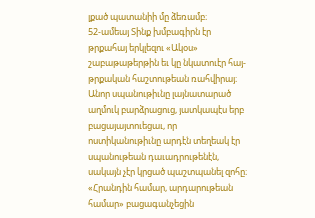լքած պատանիի մը ձեռամբ։
52-ամեայ Տինք խմբագիրն էր թրքահայ երկլեզու «Ակօս» շաբաթաթերթին եւ կը նկատուէր հայ-թրքական հաշտութեան ռահվիրայ։ Անոր սպանութիւնը լայնատարած աղմուկ բարձրացուց, յատկապէս երբ բացայայտուեցաւ, որ ոստիկանութիւնը արդէն տեղեակ էր սպանութեան դաւադրութենէն, սակայն չէր կրցած պաշտպանել զոհը։
«Հրանդին համար, արդարութեան համար» բացագանչեցին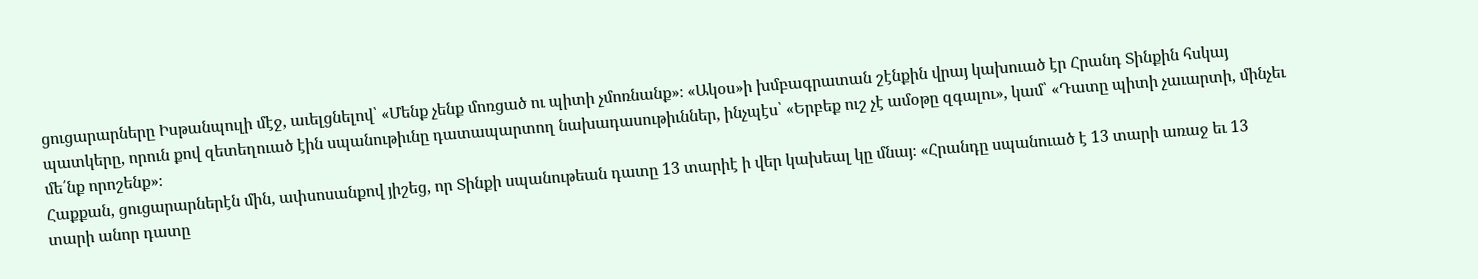ցուցարարները Իսթանպուլի մէջ, աւելցնելով՝ «Մենք չենք մոռցած ու պիտի չմոռնանք»։ «Ակօս»ի խմբագրատան շէնքին վրայ կախուած էր Հրանդ Տինքին հսկայ պատկերը, որուն քով զետեղուած էին սպանութիւնը դատապարտող նախադասութիւններ, ինչպէս՝ «Երբեք ուշ չէ ամօթը զգալու», կամ՝ «Դատը պիտի չաւարտի, մինչեւ մե՛նք որոշենք»։
Հաքքան, ցուցարարներէն մին, ափսոսանքով յիշեց, որ Տինքի սպանութեան դատը 13 տարիէ ի վեր կախեալ կը մնայ։ «Հրանդը սպանուած է 13 տարի առաջ եւ 13 տարի անոր դատը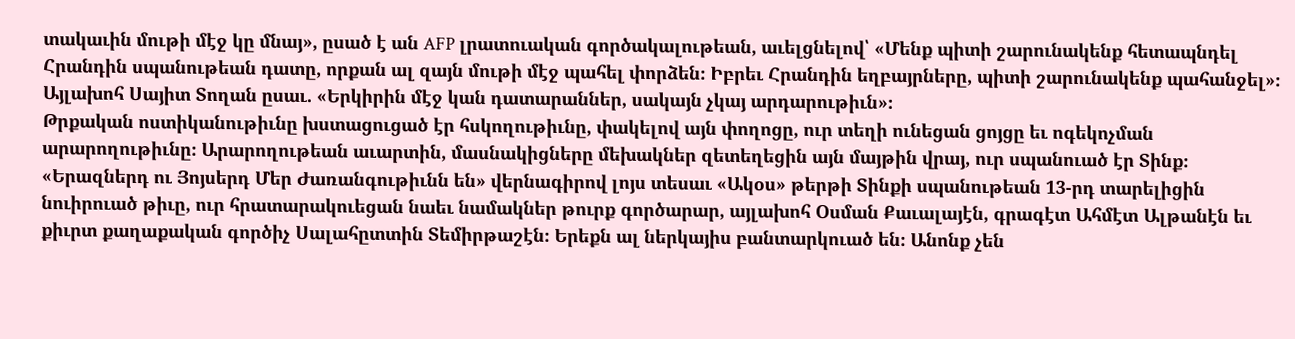տակաւին մութի մէջ կը մնայ», ըսած է ան AFP լրատուական գործակալութեան, աւելցնելով՝ «Մենք պիտի շարունակենք հետապնդել Հրանդին սպանութեան դատը, որքան ալ զայն մութի մէջ պահել փորձեն։ Իբրեւ Հրանդին եղբայրները, պիտի շարունակենք պահանջել»։ Այլախոհ Սայիտ Տողան ըսաւ. «Երկիրին մէջ կան դատարաններ, սակայն չկայ արդարութիւն»։
Թրքական ոստիկանութիւնը խստացուցած էր հսկողութիւնը, փակելով այն փողոցը, ուր տեղի ունեցան ցոյցը եւ ոգեկոչման արարողութիւնը։ Արարողութեան աւարտին, մասնակիցները մեխակներ զետեղեցին այն մայթին վրայ, ուր սպանուած էր Տինք։
«Երազներդ ու Յոյսերդ Մեր Ժառանգութիւնն են» վերնագիրով լոյս տեսաւ «Ակօս» թերթի Տինքի սպանութեան 13-րդ տարելիցին նուիրուած թիւը, ուր հրատարակուեցան նաեւ նամակներ թուրք գործարար, այլախոհ Օսման Քաւալայէն, գրագէտ Ահմէտ Ալթանէն եւ քիւրտ քաղաքական գործիչ Սալահըտտին Տեմիրթաշէն։ Երեքն ալ ներկայիս բանտարկուած են։ Անոնք չեն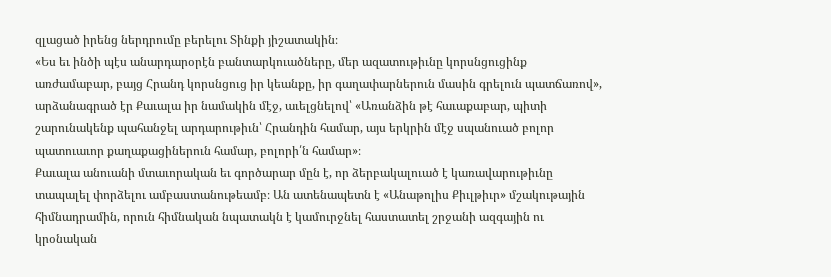զլացած իրենց ներդրումը բերելու Տինքի յիշատակին։
«Ես եւ ինծի պէս անարդարօրէն բանտարկուածները, մեր ազատութիւնը կորսնցուցինք առժամաբար, բայց Հրանդ կորսնցուց իր կեանքը, իր գաղափարներուն մասին գրելուն պատճառով», արձանագրած էր Քաւալա իր նամակին մէջ, աւելցնելով՝ «Առանձին թէ հաւաքաբար, պիտի շարունակենք պահանջել արդարութիւն՝ Հրանդին համար, այս երկրին մէջ սպանուած բոլոր պատուաւոր քաղաքացիներուն համար, բոլորի՛ն համար»։
Քաւալա անուանի մտաւորական եւ գործարար մըն է, որ ձերբակալուած է կառավարութիւնը տապալել փորձելու ամբաստանութեամբ։ Ան ատենապետն է «Անաթոլիս Քիւլթիւր» մշակութային հիմնադրամին, որուն հիմնական նպատակն է կամուրջնել հաստատել շրջանի ազգային ու կրօնական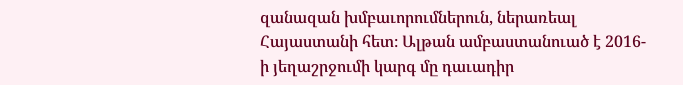զանազան խմբաւորումներուն, ներառեալ Հայաստանի հետ։ Ալթան ամբաստանուած է 2016-ի յեղաշրջումի կարգ մը դաւադիր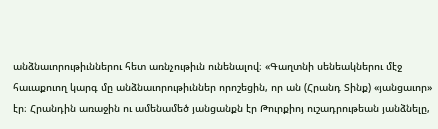անձնաւորութիւններու հետ առնչութիւն ունենալով։ «Գաղտնի սենեակներու մէջ հաւաքուող կարգ մը անձնաւորութիւններ որոշեցին, որ ան (Հրանդ Տինք) «յանցաւոր» էր։ Հրանդին առաջին ու ամենամեծ յանցանքն էր Թուրքիոյ ուշադրութեան յանձնելը,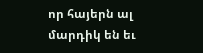որ հայերն ալ մարդիկ են եւ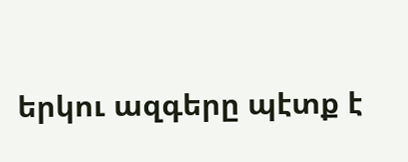երկու ազգերը պէտք է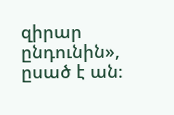զիրար ընդունին», ըսած է ան։